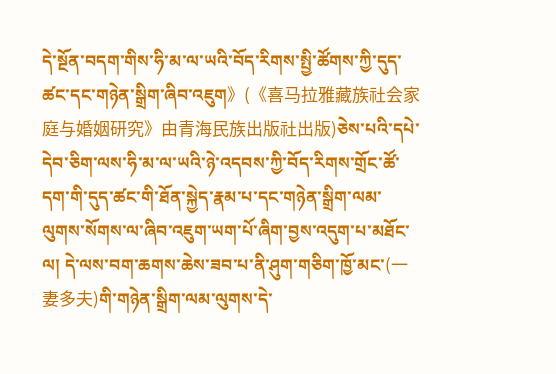དེ་སྔོན་བདག་གིས་ཧི་མ་ལ་ཡའི་བོད་རིགས་སྤྱི་ཚོགས་ཀྱི་དུད་ཚང་དང་གཉེན་སྒྲིག་ཞིབ་འཇུག》(《喜马拉雅藏族社会家庭与婚姻研究》由青海民族出版社出版)ཅེས་པའི་དཔེ་དེབ་ཅིག་ལས་ཧི་མ་ལ་ཡའི་ཉེ་འདབས་ཀྱི་བོད་རིགས་གྲོང་ཚོ་དག་གི་དུད་ཚང་གི་ཐོན་སྐྱེད་རྣམ་པ་དང་གཉེན་སྒྲིག་ལམ་ལུགས་སོགས་ལ་ཞིབ་འཇུག་ཡག་པོ་ཞིག་བྱས་འདུག་པ་མཐོང་ལ། དེ་ལས་བག་ཆགས་ཆེས་ཟབ་པ་ནི་ཤུག་གཅིག་ཁྱོ་མང་(一妻多夫)གི་གཉེན་སྒྲིག་ལམ་ལུགས་དེ་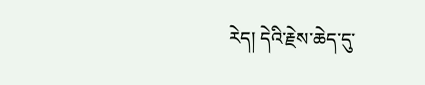རེད། དེའི་རྗེས་ཆེད་དུ་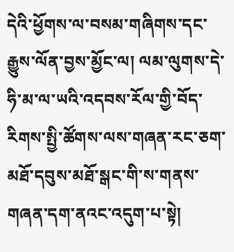དེའི་ཕྱོགས་ལ་བསམ་གཞིགས་དང་རྒྱུས་ལོན་བྱས་མྱོང་ལ། ལམ་ལུགས་དེ་ཧི་མ་ལ་ཡའི་འདབས་རོལ་གྱི་བོད་རིགས་སྤྱི་ཚོགས་ལས་གཞན་རང་ཅག་མཐོ་དབུས་མཐོ་སྒང་གི་ས་གནས་གཞན་དག་ནའང་འདུག་པ་སྟེ།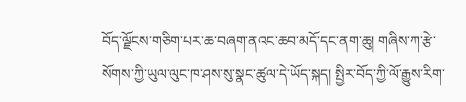བོད་ལྗོངས་གཅིག་པར་ཆ་བཞག་ནའང་ཆབ་མདོ་དང་ནག་ཆུ། གཞིས་ཀ་རྩེ་སོགས་ཀྱི་ཡུལ་ལུང་ཁ་ཤས་སུ་སྣང་ཚུལ་དེ་ཡོད་སྐད། སྤྱིར་བོད་ཀྱི་ལོ་རྒྱུས་རིག་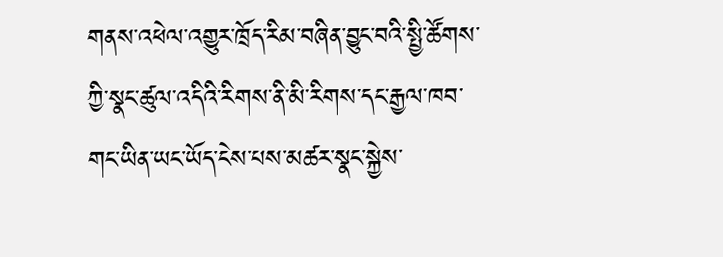གནས་འཕེལ་འགྱུར་ཁྲོད་རིམ་བཞིན་བྱུང་བའི་སྤྱི་ཚོགས་ཀྱི་སྣང་ཚུལ་འདིའི་རིགས་ནི་མི་རིགས་དང་རྒྱལ་ཁབ་གང་ཡིན་ཡང་ཡོད་ངེས་པས་མཚར་སྣང་སྐྱེས་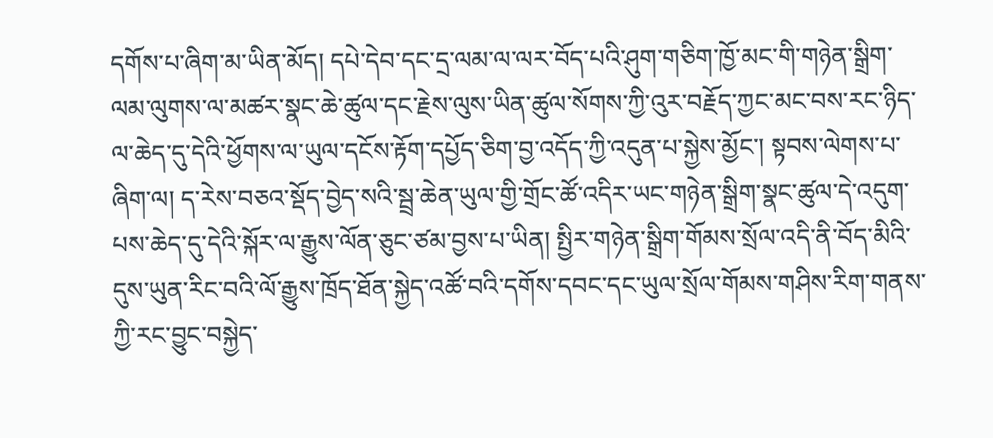དགོས་པ་ཞིག་མ་ཡིན་མོད། དཔེ་དེབ་དང་དྲ་ལམ་ལ་ལར་བོད་པའི་ཤུག་གཅིག་ཁྱོ་མང་གི་གཉེན་སྒྲིག་ལམ་ལུགས་ལ་མཚར་སྣང་ཆེ་ཚུལ་དང་རྗེས་ལུས་ཡིན་ཚུལ་སོགས་ཀྱི་འུར་བརྗོད་ཀྱང་མང་བས་རང་ཉིད་ལ་ཆེད་དུ་དེའི་ཕྱོགས་ལ་ཡུལ་དངོས་རྟོག་དཔྱོད་ཅིག་བྱ་འདོད་ཀྱི་འདུན་པ་སྐྱེས་མྱོང་། སྟབས་ལེགས་པ་ཞིག་ལ། ད་རེས་བཅའ་སྡོད་བྱེད་སའི་སྦྲ་ཆེན་ཡུལ་གྱི་གྲོང་ཚོ་འདིར་ཡང་གཉེན་སྒྲིག་སྣང་ཚུལ་དེ་འདུག་པས་ཆེད་དུ་དེའི་སྐོར་ལ་རྒྱུས་ལོན་ཅུང་ཙམ་བྱས་པ་ཡིན། སྤྱིར་གཉེན་སྒྲིག་གོམས་སྲོལ་འདི་ནི་བོད་མིའི་དུས་ཡུན་རིང་བའི་ལོ་རྒྱུས་ཁྲོད་ཐོན་སྐྱེད་འཚོ་བའི་དགོས་དབང་དང་ཡུལ་སྲོལ་གོམས་གཤིས་རིག་གནས་ཀྱི་རང་བྱུང་བསྐྱེད་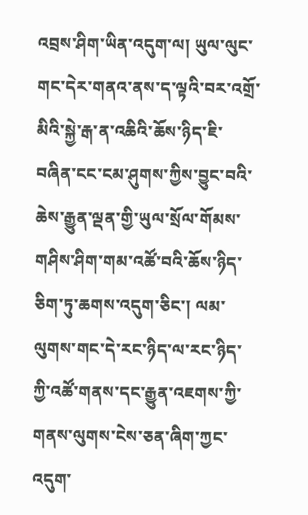འབྲས་ཤིག་ཡིན་འདུག་ལ། ཡུལ་ལུང་གང་དེར་གནའ་ནས་ད་ལྟའི་བར་འགྲོ་མིའི་སྐྱེ་རྒ་ན་འཆིའི་ཆོས་ཉིད་ཇི་བཞིན་ངང་ངམ་ཤུགས་ཀྱིས་བྱུང་བའི་ཆེས་རྒྱུན་ལྡན་གྱི་ཡུལ་སྲོལ་གོམས་གཤིས་ཤིག་གམ་འཚོ་བའི་ཆོས་ཉིད་ཅིག་ཏུ་ཆགས་འདུག་ཅིང་། ལམ་ལུགས་གང་དེ་རང་ཉིད་ལ་རང་ཉིད་ཀྱི་འཚོ་གནས་དང་རྒྱུན་འཇགས་ཀྱི་གནས་ལུགས་ངེས་ཅན་ཞིག་ཀྱང་འདུག་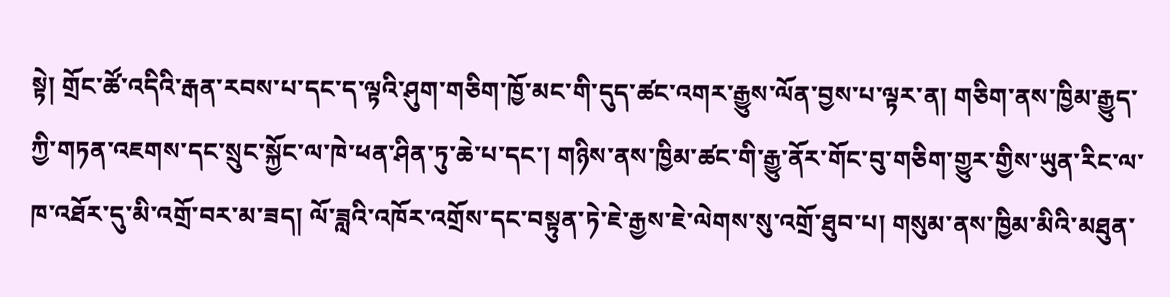སྟེ། གྲོང་ཚོ་འདིའི་རྒན་རབས་པ་དང་ད་ལྟའི་ཤུག་གཅིག་ཁྱོ་མང་གི་དུད་ཚང་འགར་རྒྱུས་ལོན་བྱས་པ་ལྟར་ན། གཅིག་ནས་ཁྱིམ་རྒྱུད་ཀྱི་གཏན་འཇགས་དང་སྲུང་སྐྱོང་ལ་ཁེ་ཕན་ཤིན་ཏུ་ཆེ་པ་དང་། གཉིས་ནས་ཁྱིམ་ཚང་གི་རྒྱུ་ནོར་གོང་བུ་གཅིག་གྱུར་གྱིས་ཡུན་རིང་ལ་ཁ་འཐོར་དུ་མི་འགྲོ་བར་མ་ཟད། ལོ་ཟླའི་འཁོར་འགྲོས་དང་བསྟུན་ཏེ་ཇེ་རྒྱས་ཇེ་ལེགས་སུ་འགྲོ་ཐུབ་པ། གསུམ་ནས་ཁྱིམ་མིའི་མཐུན་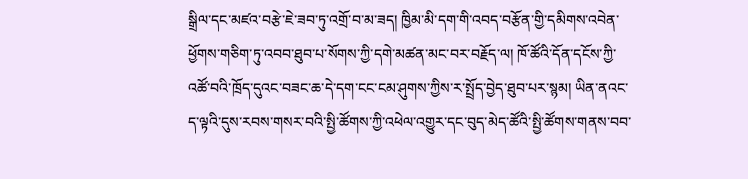སྒྲིལ་དང་མཛའ་བརྩེ་ཇེ་ཟབ་ཏུ་འགྲོ་བ་མ་ཟད། ཁྱིམ་མི་དག་གི་འབད་བརྩོན་གྱི་དམིགས་འབེན་ཕྱོགས་གཅིག་ཏུ་འབབ་ཐུབ་པ་སོགས་ཀྱི་དགེ་མཚན་མང་བར་བརྗོད་ལ། ཁོ་ཚོའི་དོན་དངོས་ཀྱི་འཚོ་བའི་ཁྲོད་དུའང་བཟང་ཆ་དེ་དག་ངང་ངམ་ཤུགས་ཀྱིས་ར་སྤྲོད་བྱེད་ཐུབ་པར་སྙམ། ཡིན་ནའང་ད་ལྟའི་དུས་རབས་གསར་བའི་སྤྱི་ཚོགས་ཀྱི་འཕེལ་འགྱུར་དང་བུད་མེད་ཚོའི་སྤྱི་ཚོགས་གནས་བབ་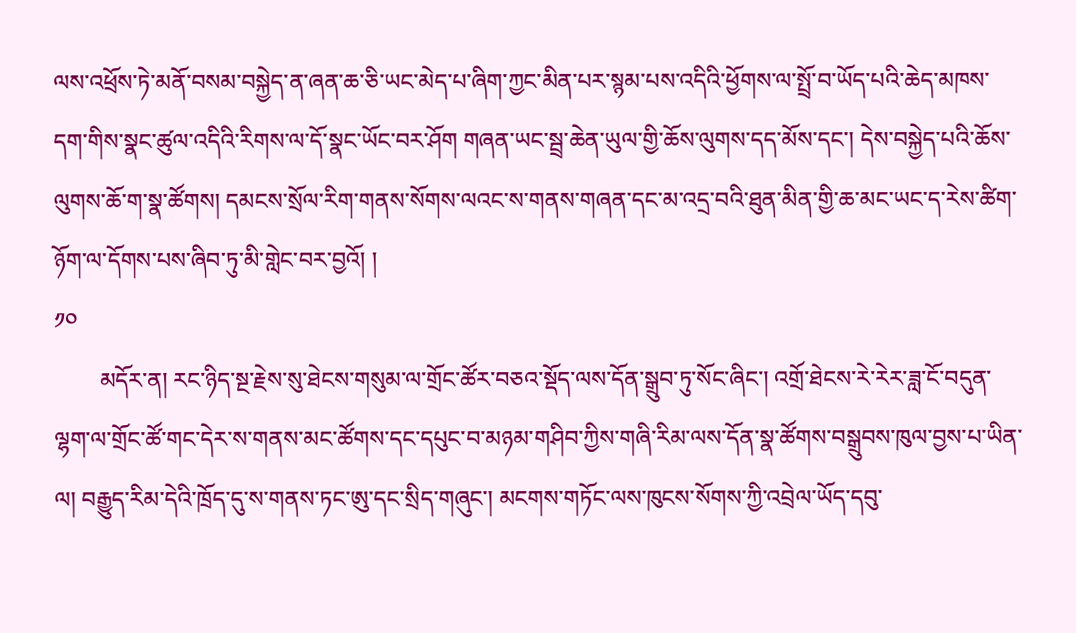ལས་འཕྲོས་ཏེ་མནོ་བསམ་བསྐྱེད་ན་ཞན་ཆ་ཅི་ཡང་མེད་པ་ཞིག་ཀྱང་མིན་པར་སྙམ་པས་འདིའི་ཕྱོགས་ལ་སྤྲོ་བ་ཡོད་པའི་ཆེད་མཁས་དག་གིས་སྣང་ཚུལ་འདིའི་རིགས་ལ་དོ་སྣང་ཡོང་བར་ཤོག གཞན་ཡང་སྦྲ་ཆེན་ཡུལ་གྱི་ཆོས་ལུགས་དད་མོས་དང་། དེས་བསྐྱེད་པའི་ཆོས་ལུགས་ཆོ་ག་སྣ་ཚོགས། དམངས་སྲོལ་རིག་གནས་སོགས་ལའང་ས་གནས་གཞན་དང་མ་འདྲ་བའི་ཐུན་མིན་གྱི་ཆ་མང་ཡང་ད་རེས་ཚིག་ཉོག་ལ་དོགས་པས་ཞིབ་ཏུ་མི་གླེང་བར་བྱའོ། །
༡༠
        མདོར་ན། རང་ཉིད་སྔ་རྗེས་སུ་ཐེངས་གསུམ་ལ་གྲོང་ཚོར་བཅའ་སྡོད་ལས་དོན་སྒྲུབ་ཏུ་སོང་ཞིང་། འགྲོ་ཐེངས་རེ་རེར་ཟླ་ངོ་བདུན་ལྷག་ལ་གྲོང་ཚོ་གང་དེར་ས་གནས་མང་ཚོགས་དང་དཔུང་བ་མཉམ་གཤིབ་ཀྱིས་གཞི་རིམ་ལས་དོན་སྣ་ཚོགས་བསྒྲུབས་ཁུལ་བྱས་པ་ཡིན་ལ། བརྒྱུད་རིམ་དེའི་ཁྲོད་དུ་ས་གནས་ཏང་ཨུ་དང་སྲིད་གཞུང་། མངགས་གཏོང་ལས་ཁུངས་སོགས་ཀྱི་འབྲེལ་ཡོད་དབུ་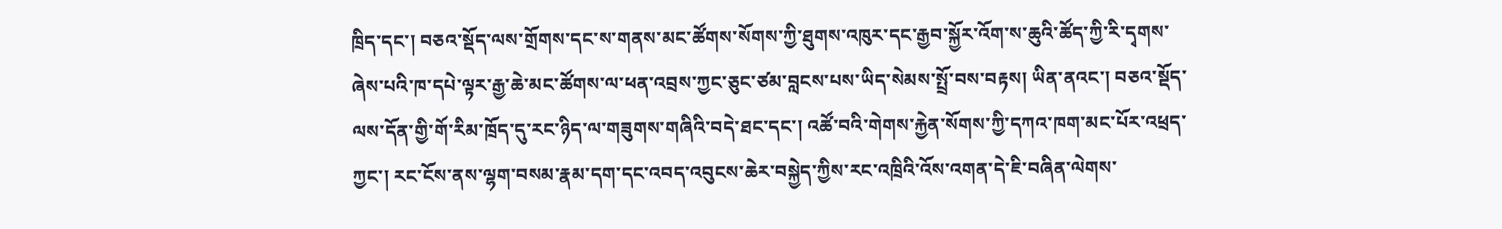ཁྲིད་དང་། བཅའ་སྡོད་ལས་གྲོགས་དང་ས་གནས་མང་ཚོགས་སོགས་ཀྱི་ཐུགས་འཁུར་དང་རྒྱབ་སྐྱོར་འོག་ས་ཆུའི་ཚོད་ཀྱི་རི་དྭགས་ཞེས་པའི་ཁ་དཔེ་ལྟར་རྒྱ་ཆེ་མང་ཚོགས་ལ་ཕན་འབྲས་ཀྱང་ཅུང་ཙམ་བླངས་པས་ཡིད་སེམས་སྤྲོ་བས་བརྟས། ཡིན་ནའང་། བཅའ་སྡོད་ལས་དོན་གྱི་གོ་རིམ་ཁྲོད་དུ་རང་ཉིད་ལ་གཟུགས་གཞིའི་བདེ་ཐང་དང་། འཚོ་བའི་གེགས་རྐྱེན་སོགས་ཀྱི་དཀའ་ཁག་མང་པོར་འཕྲད་ཀྱང་། རང་ངོས་ནས་ལྷག་བསམ་རྣམ་དག་དང་འབད་འབུངས་ཆེར་བསྐྱེད་ཀྱིས་རང་འཁྲིའི་འོས་འགན་དེ་ཇི་བཞིན་ལེགས་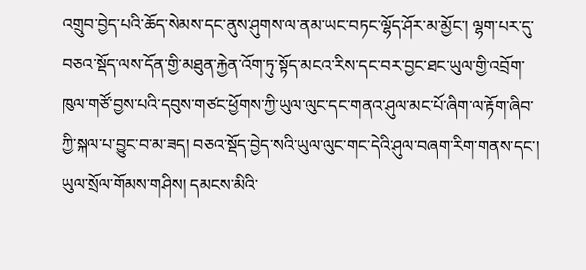འགྲུབ་བྱེད་པའི་ཆོད་སེམས་དང་ནུས་ཤུགས་ལ་ནམ་ཡང་བཏང་ལྷོད་ཤོར་མ་མྱོང་། ལྷག་པར་དུ་བཅའ་སྡོད་ལས་དོན་གྱི་མཐུན་རྐྱེན་འོག་ཏུ་སྟོད་མངའ་རིས་དང་བར་བྱང་ཐང་ཡུལ་གྱི་འབྲོག་ཁུལ་གཙོ་བྱས་པའི་དབུས་གཙང་ཕྱོགས་ཀྱི་ཡུལ་ལུང་དང་གནའ་ཤུལ་མང་པོ་ཞིག་ལ་རྟོག་ཞིབ་ཀྱི་སྐལ་པ་བྱུང་བ་མ་ཟད། བཅའ་སྡོད་བྱེད་སའི་ཡུལ་ལུང་གང་དེའི་ཤུལ་བཞག་རིག་གནས་དང་། ཡུལ་སྲོལ་གོམས་གཤིས། དམངས་མིའི་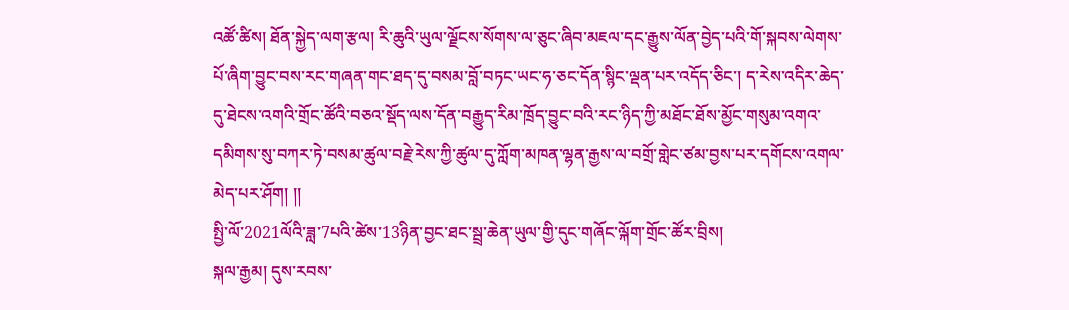འཚོ་ཚིས། ཐོན་སྐྱེད་ལག་རྩལ། རི་ཆུའི་ཡུལ་ལྗོངས་སོགས་ལ་ཅུང་ཞིབ་མཇལ་དང་རྒྱུས་ལོན་བྱེད་པའི་གོ་སྐབས་ལེགས་པོ་ཞིག་བྱུང་བས་རང་གཞན་གང་ཐད་དུ་བསམ་བློ་བཏང་ཡང་ཧ་ཅང་དོན་སྙིང་ལྡན་པར་འདོད་ཅིང་། ད་རེས་འདིར་ཆེད་དུ་ཐེངས་འགའི་གྲོང་ཚོའི་བཅའ་སྡོད་ལས་དོན་བརྒྱུད་རིམ་ཁྲོད་བྱུང་བའི་རང་ཉིད་ཀྱི་མཐོང་ཐོས་མྱོང་གསུམ་འགའ་དམིགས་སུ་བཀར་ཏེ་བསམ་ཚུལ་བརྗེ་རེས་ཀྱི་ཚུལ་དུ་ཀློག་མཁན་ལྷན་རྒྱས་ལ་བགྲོ་གླེང་ཙམ་བྱས་པར་དགོངས་འགལ་མེད་པར་ཤོག། །།
སྤྱི་ལོ་2021ལོའི་ཟླ་7པའི་ཚེས་13ཉིན་བྱང་ཐང་སྦྲ་ཆེན་ཡུལ་གྱི་དུང་གཞོང་ལྐོག་གྲོང་ཚོར་བྲིས།
སྐལ་རྒྱམ། དུས་རབས་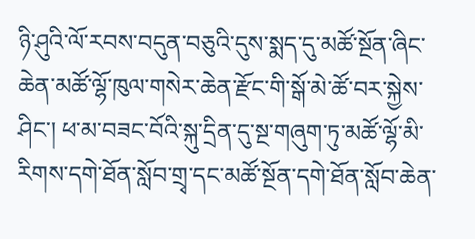ཉི་ཤུའི་ལོ་རབས་བདུན་བཅུའི་དུས་སྨད་དུ་མཚོ་སྔོན་ཞིང་ཆེན་མཚོ་ལྷོ་ཁུལ་གསེར་ཆེན་རྫོང་གི་སྒོ་མེ་ཚོ་བར་སྐྱེས་ཤིང་། ཕ་མ་བཟང་བོའི་སྐུ་དྲིན་དུ་སྔ་གཞུག་ཏུ་མཚོ་ལྷོ་མི་རིགས་དགེ་ཐོན་སློབ་གྲྭ་དང་མཚོ་སྔོན་དགེ་ཐོན་སློབ་ཆེན་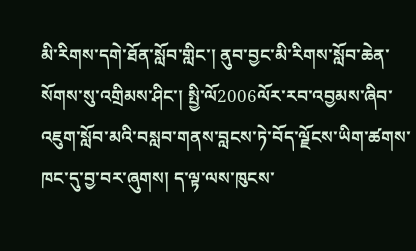མི་རིགས་དགེ་ཐོན་སློབ་གླིང་། ནུབ་བྱང་མི་རིགས་སློབ་ཆེན་སོགས་སུ་འགྲིམས་ཤིང་། སྤྱི་ལོ2006ལོར་རབ་འབྱམས་ཞིབ་འཇུག་སློབ་མའི་བསླབ་གནས་བླངས་ཏེ་བོད་ལྗོངས་ཡིག་ཚགས་ཁང་དུ་བྱ་བར་ཞུགས། ད་ལྟ་ལས་ཁུངས་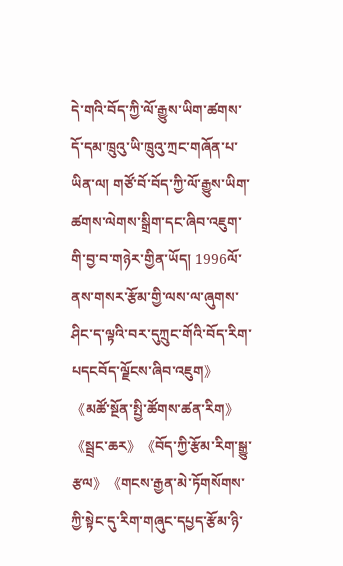དེ་གའི་བོད་ཀྱི་ལོ་རྒྱུས་ཡིག་ཚགས་དོ་དམ་ཁྲུའུ་ཡི་ཁྲུའུ་ཀྲང་གཞོན་པ་ཡིན་ལ། གཙོ་བོ་བོད་ཀྱི་ལོ་རྒྱུས་ཡིག་ཚགས་ལེགས་སྒྲིག་དང་ཞིབ་འཇུག་གི་བྱ་བ་གཉེར་གྱིན་ཡོད། 1996ལོ་ནས་གསར་རྩོམ་གྱི་ལས་ལ་ཞུགས་ཤིང་ད་ལྟའི་བར་དུཀྲུང་གོའི་བོད་རིག་པདངབོད་ལྗོངས་ཞིབ་འཇུག》《མཚོ་སྔོན་སྤྱི་ཚོགས་ཚན་རིག》《སྦྲང་ཆར》《བོད་ཀྱི་རྩོམ་རིག་སྒྱུ་རྩལ》《གངས་རྒྱན་མེ་ཏོགསོགས་ཀྱི་སྟེང་དུ་རིག་གཞུང་དཔྱད་རྩོམ་ཉི་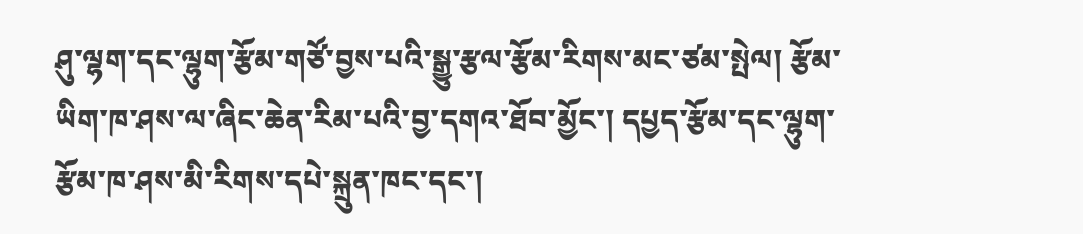ཤུ་ལྷག་དང་ལྷུག་རྩོམ་གཙོ་བྱས་པའི་སྒྱུ་རྩལ་རྩོམ་རིགས་མང་ཙམ་སྤེལ། རྩོམ་ཡིག་ཁ་ཤས་ལ་ཞིང་ཆེན་རིམ་པའི་བྱ་དགའ་ཐོབ་མྱོང་། དཔྱད་རྩོམ་དང་ལྷུག་རྩོམ་ཁ་ཤས་མི་རིགས་དཔེ་སྐྲུན་ཁང་དང་།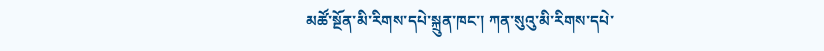མཚོ་སྔོན་མི་རིགས་དཔེ་སྐྲུན་ཁང་། ཀན་སུའུ་མི་རིགས་དཔེ་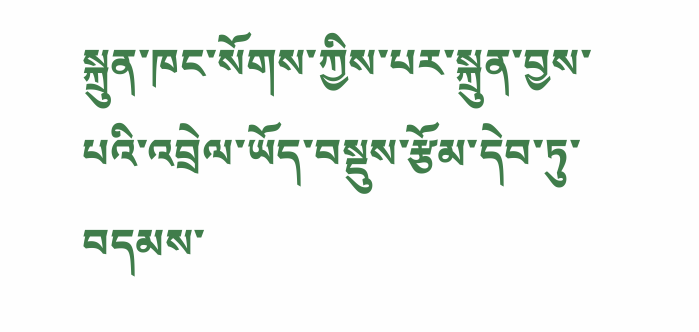སྐྲུན་ཁང་སོགས་ཀྱིས་པར་སྐྲུན་བྱས་པའི་འབྲེལ་ཡོད་བསྡུས་རྩོམ་དེབ་ཏུ་བདམས་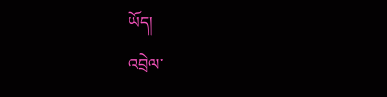ཡོད།
འབྲེལ་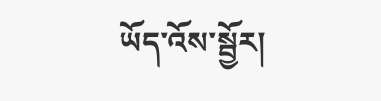ཡོད་འོས་སྦྱོར།